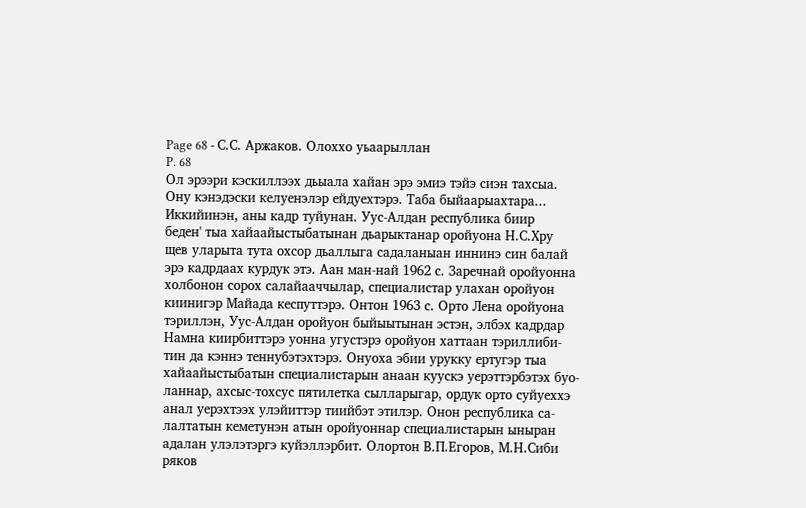Page 68 - С.С. Аржаков. Олоххо уьаарыллан
P. 68
Ол эрээри кэскиллээх дьыала хайан эрэ эмиэ тэйэ сиэн тахсыа.
Ону кэнэдэски келуенэлэр ейдуехтэрэ. Таба быйаарыахтара...
Иккийинэн, аны кадр туйунан. Уус-Алдан республика биир
беден' тыа хайаайыстыбатынан дьарыктанар оройуона Н.С.Хру
щев уларыта тута охсор дьаллыга садаланыан иннинэ син балай
эрэ кадрдаах курдук этэ. Аан ман-най 1962 с. Заречнай оройуонна
холбонон сорох салайааччылар, специалистар улахан оройуон
киинигэр Майада кеспуттэрэ. Онтон 1963 с. Орто Лена оройуона
тэриллэн, Уус-Алдан оройуон быйыытынан эстэн, элбэх кадрдар
Намна киирбиттэрэ уонна угустэрэ оройуон хаттаан тэриллиби-
тин да кэннэ теннубэтэхтэрэ. Онуоха эбии урукку ертугэр тыа
хайаайыстыбатын специалистарын анаан куускэ уерэттэрбэтэх буо-
ланнар, ахсыс-тохсус пятилетка сылларыгар, ордук орто суйуеххэ
анал уерэхтээх улэйиттэр тиийбэт этилэр. Онон республика са-
лалтатын кеметунэн атын оройуоннар специалистарын ыныран
адалан улэлэтэргэ куйэллэрбит. Олортон В.П.Егоров, М.Н.Сиби
ряков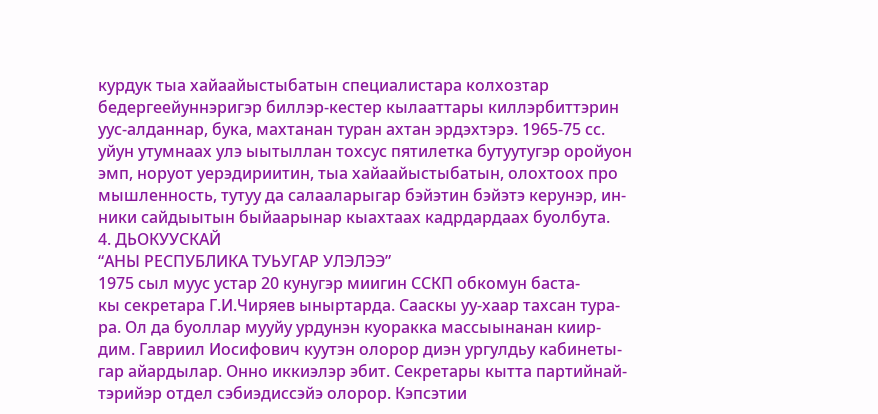курдук тыа хайаайыстыбатын специалистара колхозтар
бедергеейуннэригэр биллэр-кестер кылааттары киллэрбиттэрин
уус-алданнар, бука, махтанан туран ахтан эрдэхтэрэ. 1965-75 сс.
уйун утумнаах улэ ыытыллан тохсус пятилетка бутуутугэр оройуон
эмп, норуот уерэдириитин, тыа хайаайыстыбатын, олохтоох про
мышленность, тутуу да салааларыгар бэйэтин бэйэтэ керунэр, ин-
ники сайдыытын быйаарынар кыахтаах кадрдардаах буолбута.
4. ДЬОКУУСКАЙ
“АНЫ РЕСПУБЛИКА ТУЬУГАР УЛЭЛЭЭ”
1975 сыл муус устар 20 кунугэр миигин ССКП обкомун баста-
кы секретара Г.И.Чиряев ыныртарда. Сааскы уу-хаар тахсан тура-
ра. Ол да буоллар мууйу урдунэн куоракка массыынанан киир-
дим. Гавриил Иосифович куутэн олорор диэн ургулдьу кабинеты-
гар айардылар. Онно иккиэлэр эбит. Секретары кытта партийнай-
тэрийэр отдел сэбиэдиссэйэ олорор. Кэпсэтии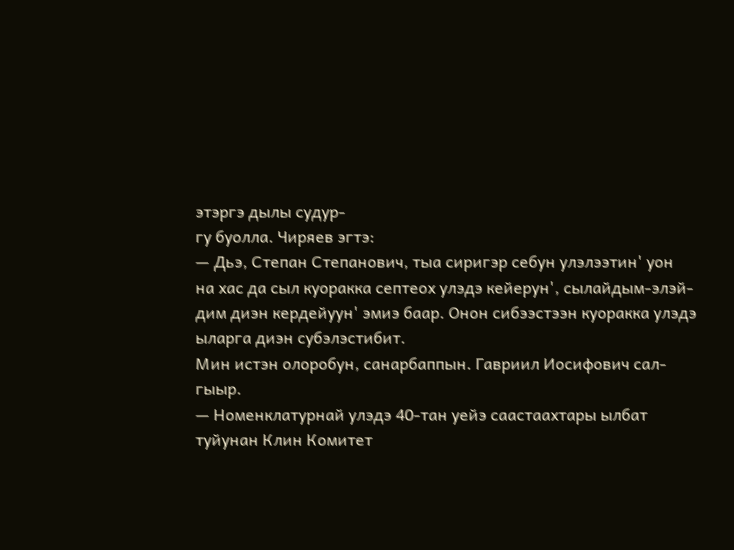этэргэ дылы судур-
гу буолла. Чиряев эгтэ:
— Дьэ, Степан Степанович, тыа сиригэр себун улэлээтин' уон
на хас да сыл куоракка септеох улэдэ кейерун', сылайдым-элэй-
дим диэн кердейуун' эмиэ баар. Онон сибээстээн куоракка улэдэ
ыларга диэн субэлэстибит.
Мин истэн олоробун, санарбаппын. Гавриил Иосифович сал-
гыыр.
— Номенклатурнай улэдэ 40-тан уейэ саастаахтары ылбат
туйунан Клин Комитет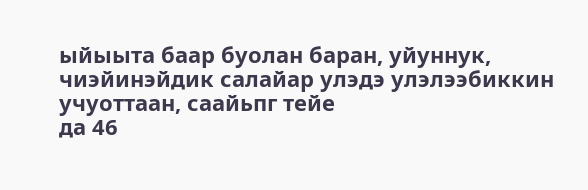ыйыыта баар буолан баран, уйуннук,
чиэйинэйдик салайар улэдэ улэлээбиккин учуоттаан, саайьпг тейе
да 46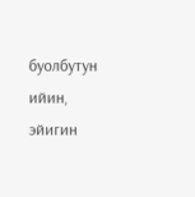буолбутун ийин, эйигин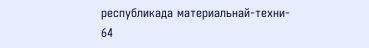республикада материальнай-техни-
64